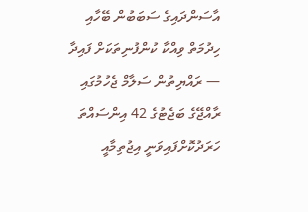އާސަންދައިގެ ސަބަބުން ބޭހާއި ހިދުމަތް ވިއްކާ ކުންފުނިތަކަށް ފައިދާ — ރައްޔިތުން ސަލާމް ޖެހުމުގައި
ރާއްޖޭގެ ބަޖެޓުގެ 42 އިންސައްތަ ހަރަދުކޮށްފައިވަނީ އިޖުތިމާއީ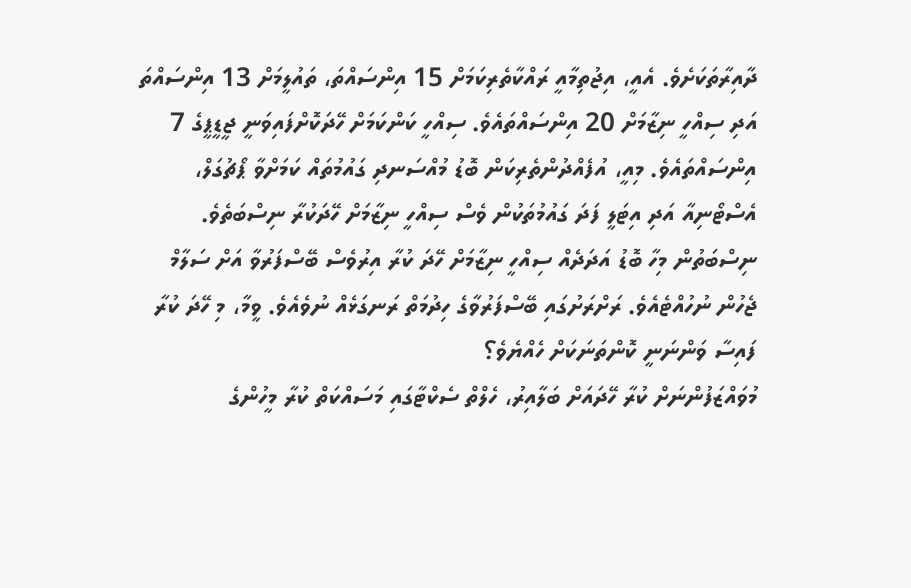ދާއިރާތަކަށެވެ. އެއީ، އިޖުތިމާއީ ރައްކާތެރިކަމަށް 15 އިންސައްތަ، ތައުލީމަށް 13 އިންސައްތަ އަދި ސިއްހީ ނިޒާމަށް 20 އިންސައްތައެވެ. ސިއްހީ ކަންކަމަށް ހޭދަކޮށްފައިވަނީ ޖީޑީޕީގެ 7 އިންސައްތައެވެ. މިއީ، އުފެއްދުންތެރިކަން ބޮޑު މުއްސަނދި ގައުމުތައް ކަމަށްވާ ޕޯޗުގަލް، އެސްޓޯނިއާ އަދި އިޓަލީ ފަދަ ގައުމުތަކުން ވެސް ސިއްހީ ނިޒާމަށް ހޭދަކުރާ ނިސްބަތެވެ.
ނިސްބަތުން މިހާ ބޮޑު އަދަދެއް ސިއްހީ ނިޒާމަށް ހޭދަ ކުރާ އިރުވެސް ބޭސްފަރުވާ އަށް ސަލާމް ޖެހުން ނުހުއްޓެއެވެ. ރަށްރަށުގައި ބޭސްފަރުވާގެ ހިދުމަތް ރަނގަޅެއް ނުވެއެވެ. ވީމާ، މި ހޭދަ ކުރާ ފައިސާ ވަންނަނީ ކޮންތަނަކަށް ހެއްޔެވެ؟
މުވައްޒަފުންނަށް ކުރާ ހޭދައަށް ބަލާއިރު، ހެލްތް ސެކްޓާގައި މަސައްކަތް ކުރާ މީހުންގެ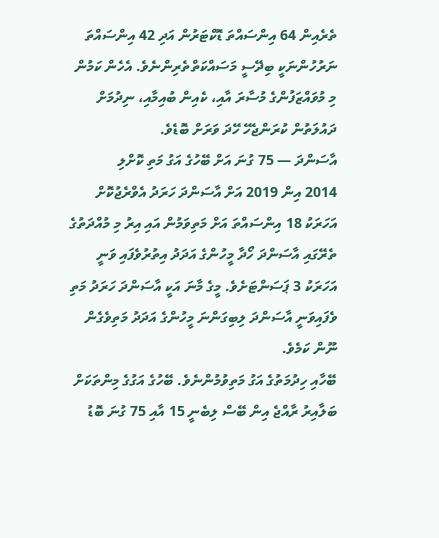ތެރެއިން 64 އިންސައްތަ ޑޮކްޓަރުން އަދި 42 އިންސައްތަ ނަރުހުންނަކީ ބިދޭސީ މަސައްކަތްތެރިންނެވެ. އެހެން ކަމުން މި މުވައްޒަފުންގެ މުސާރަ އާއި، ކެއިން ބުއިމާއި، ނިދުމަށް ދައުލަތުން ކުރަންޖެހޭ ހޭދަ ވަރަށް ބޮޑެވެ.
އާސަންދަ — 75 ގުނަ އަށް ބޭހުގެ އަގު މަތި ކޮށްލި
2014 އިން 2019 އަށް އާސަންދަ ހަރަދު އެވްރެޖުކޮށް އަހަރަކު 18 އިންސައްތަ އަށް މަތިވަމުން އައި އިރު މި މުއްދަތުގެ ތެރޭގައި އާސަންދަ ހޯދާ މީހުންގެ އަދަދު އިތުރުވެފައި ވަނީ އަހަރަކު 3 ޕަސަންޓަށެވެ. މީގެ މާނަ އަކީ އާސަންދަ ހަރަދު މަތި ވެފައިވަނީ އާސަންދަ ލިބިގަންނަ މީހުންގެ އަދަދު މަތިވެގެން ނޫން ކަމެވެ.
ބޭހާއި ހިދުމަތުގެ އަގު މަތިވުމުންނެވެ. ބޭހުގެ އަގުގެ މިންތަކަށް ބަލާއިރު ރާއްޖެ އިން ބޭސް ލިބެނީ 15 އާއި 75 ގުނަ ބޮޑު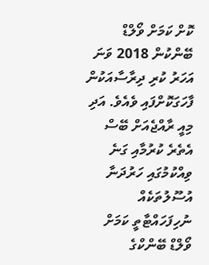ކޮށް ކަމަށް ވޯލްޑް ބޭންކުން 2018 ވަނަ އަހަރު ކުރި ދިރާސާއަކުން ފާހަގަކޮށްފައި ވެއެވެ. އަދި މިއީ ރާއްޖެއަށް ބޭސް އެތެރެ ކުރުމާއި ގަނެ ވިއްކުމުގައި ހަރުދަނާ އުސޫލުތަކެއް ނުހިފަހައްޓާތީ ކަމަށް ވޯލްޑް ބޭންކްގެ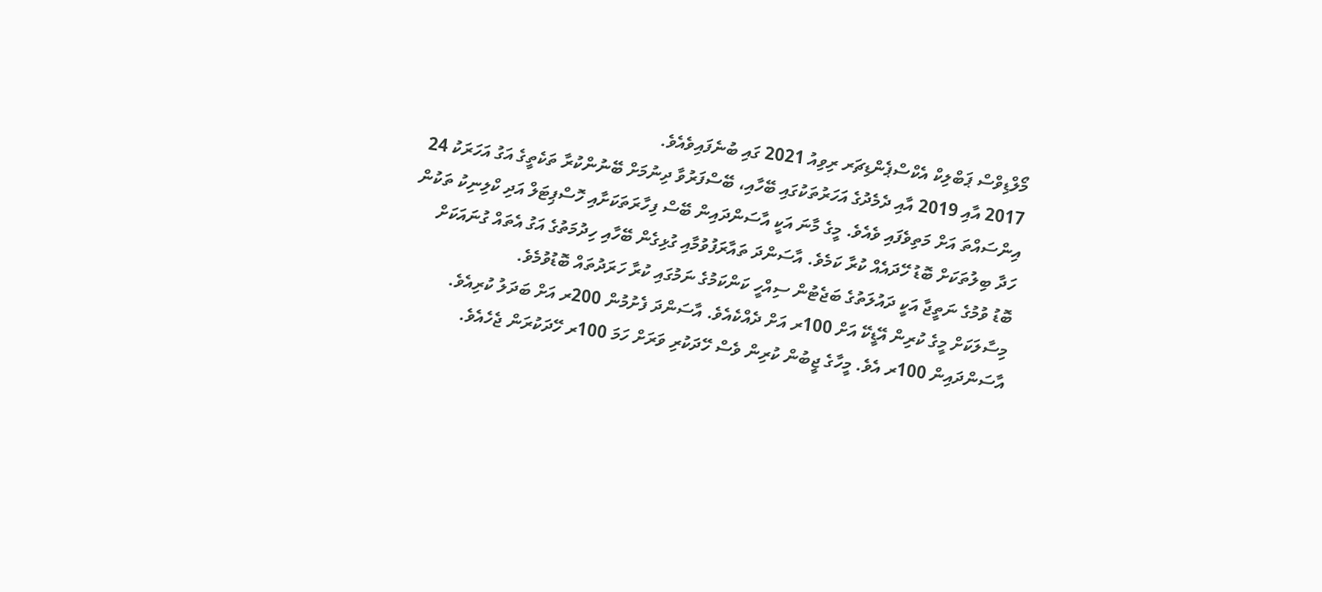މޯލްޑިވްސް ޕަބްލިކް އެކްސްޕެންޑިޗަރ ރިވިއު 2021 ގައި ބުނެފައިވެއެވެ.
2017 އާއި 2019 އާއި ދެމެދުގެ އަހަރުތަކުގައި ބޭހާއި، ބޭސްފަރުވާ ދިނުމަށް ބޭނުންކުރާ ތަކެތީގެ އަގު އަހަރަކު 24 އިންސައްތަ އަށް މަތިވެފައި ވެއެވެ. މީގެ މާނަ އަކީ އާސަންދައިން ބޭސް ފިހާރަތަކަށާއި ހޮސްޕިޓަލް އަދި ކްލިނިކު ތަކުން ހަދާ ބިލުތަކަށް ބޮޑު ހޭދައެއް ކުރާ ކަމެވެ. އާސަންދަ ތައާރަފުވުމާއި ގުޅިގެން ބޭހާއި ހިދުމަތުގެ އަގު އެތައް ގުނައަކަށް ބޮޑު ވުމުގެ ނަތީޖާ އަކީ ދައުލަތުގެ ބަޖެޓުން ސިއްހީ ކަންކަމުގެ ނަމުގައި ކުރާ ހަރަދުތައް ބޮޑުވުމެވެ.
މިސާލަކަށް މީގެ ކުރިން އޭޑީކޭ އަށް 100ރ އަށް ދެއްކެއެވެ. އާސަންދަ ފެށުމުން 200ރ އަށް ބަދަލު ކުރިއެވެ. އާސަންދައިން 100ރ އެވެ. މީހާގެ ޖީބުން ކުރިން ވެސް ހޭދަކުރި ވަރަށް ހަމަ 100ރ ހޭދަކުރަން ޖެހެއެވެ.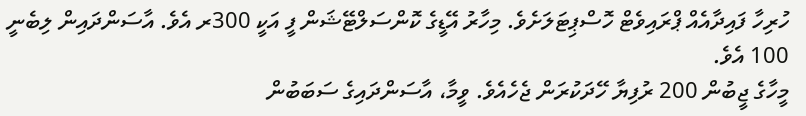ހުރިހާ ފައިދާއެއް ޕްރައިވެޓް ހޮސްޕިޓަލަށެވެ. މިހާރު އޭޑީގެ ކޮންސަލްޓޭޝަން ފީ އަކީ 300ރ އެވެ. އާސަންދައިން ލިބެނީ 100 އެވެ.
މީހާގެ ޖީބުން 200 ރުފިޔާ ހޭދަކުރަން ޖެހެއެވެ. ވީމާ، އާސަންދައިގެ ސަބަބުން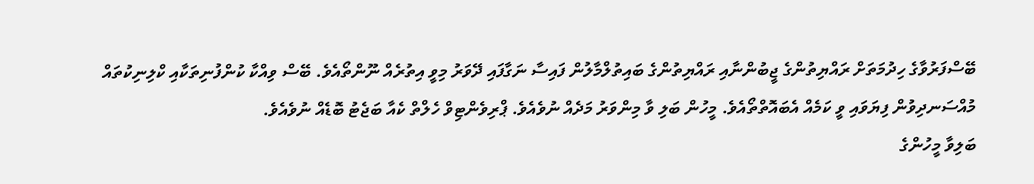ބޭސްފަރުވާގެ ހިދުމަތަށް ރައްޔިތުންގެ ޖީބުންނާއި ރައްޔިތުންގެ ބައިތުލްމާލުން ފައިސާ ނަގާފައި ދޭވަރު މިވީ އިތުރެއް ނޫންތޯއެވެ. ބޭސް ވިއްކާ ކުންފުނިތަކާއި ކްލިނިކުތައް މުއްސަނދިވުން ފިޔަވައި ވީ ކަމެއް އެބައޮތްތޯއެވެ. މީހުން ބަލި ވާ މިންވަރު މަދެއް ނުވެއެވެ. ޕްރިވެންޓިވް ހެލްތް ކެއާ ބަޖެޓު ބޮޑެއް ނުވެއެވެ.
ބަލިވާ މީހުންގެ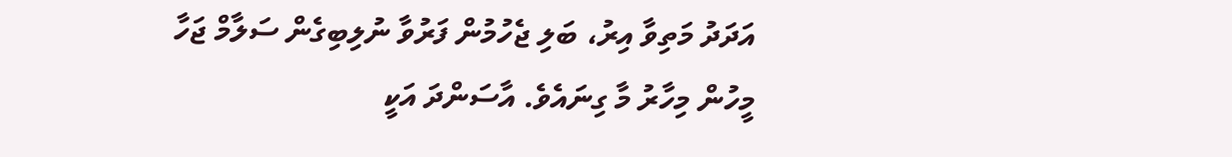އަދަދު މަތިވާ އިރު، ބަލި ޖެހުމުން ފަރުވާ ނުލިބިގެން ސަލާމް ޖަހާ މީހުން މިހާރު މާ ގިނައެވެ. އާސަންދަ އަކީ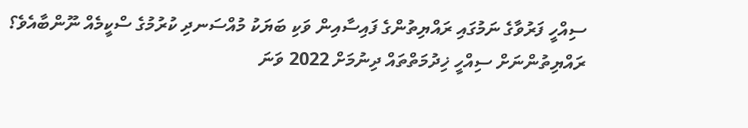ސިއްހީ ފަރުވާގެ ނަމުގައި ރައްޔިތުންގެ ފައިސާއިން ވަކި ބަޔަކު މުއްސަނދި ކުރުމުގެ ސްކީމެއް ނޫންބާއެވެ؟
ރައްޔިތުންނަށް ސިއްހީ ޚިދުމަތްތައް ދިނުމަށް 2022 ވަނަ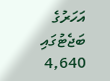އަހަރުގެ ބަޖެޓުގައި 4,640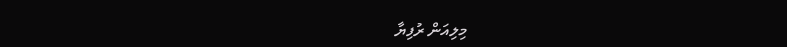މިލިއަން ރުފިޔާ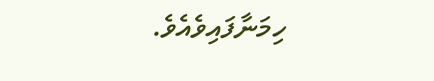ހިމަނާފައިވެއެވެ.